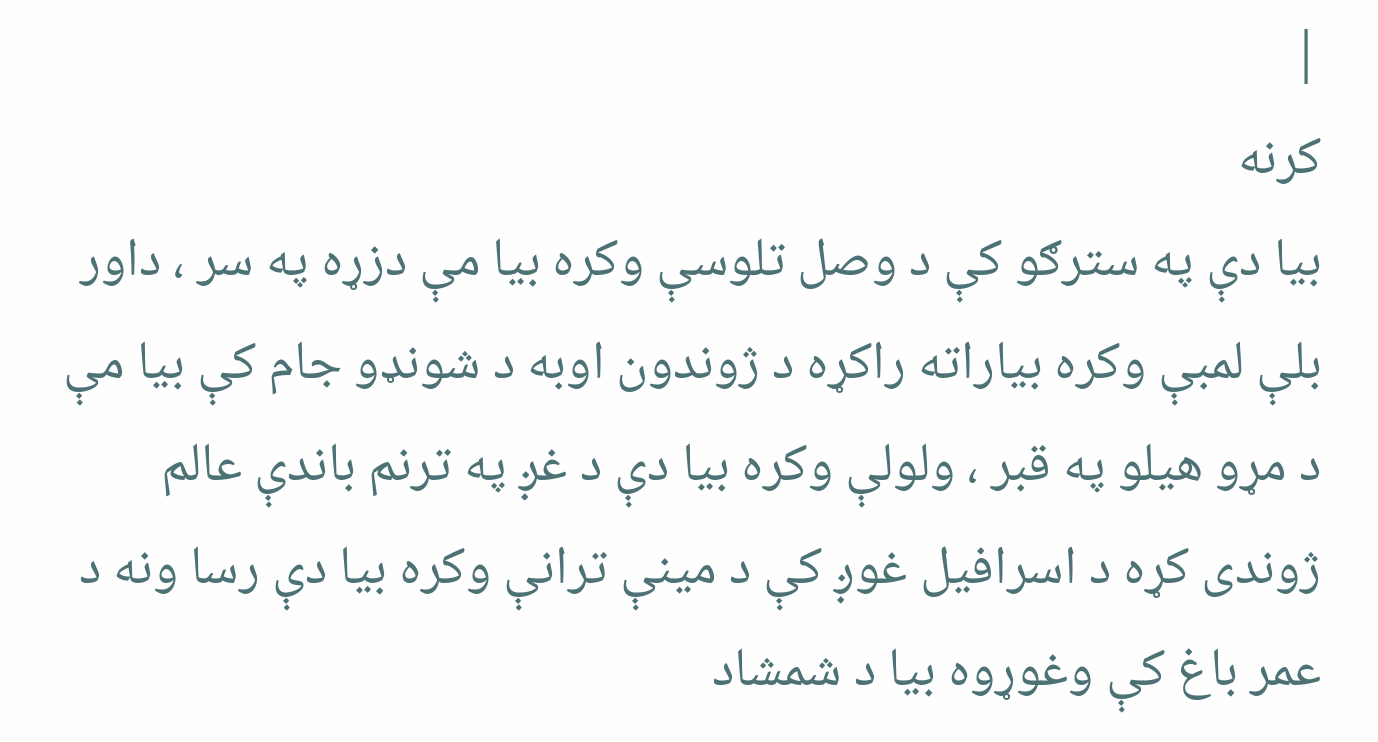|
کرنه
بیا دې په سترګو کې د وصل تلوسې وکره بیا مې دزړه په سر ، داور بلې لمبې وکره بیاراته راکړه د ژوندون اوبه د شونډو جام کې بیا مې د مړو هیلو په قبر ، ولولې وکره بیا دې د غږ په ترنم باندې عالم ژوندی کړه د اسرافیل غوږ کې د مینې ترانې وکره بیا دې رسا ونه د عمر باغ کې وغوړوه بیا د شمشاد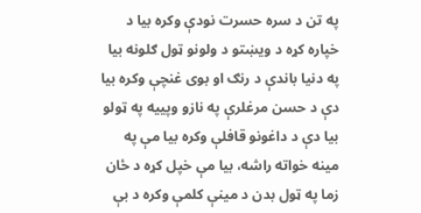په تن د سره حسرت نودې وکره بیا د خپاره کړه د ویښتو د ولونو ټول ګلونه بیا په دنیا باندې د رنګ او بوی غنچې وکره بیا دې د حسن مرغلرې په نازو وپییه په ټولو بیا دې د داغونو قافلې وکره بیا مې په مینه خواته راشه، بیا مې خپل کړه د ځان زما په ټول بدن د مينې کلمې وکره د بې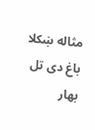مثاله ښکلا باغ دی تل بهار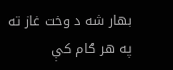بهار شه د وخت غاز ته په هر ګام کې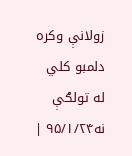زولانې وکره دلمبو کلي له تولګې نه۹۵/۱/۲۴ |